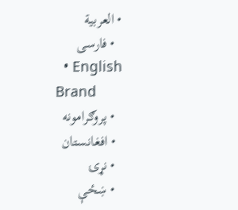• العربية
  • فارسی
  • English
Brand
  • پروګرامونه
  • افغانستان
  • نړۍ
  • ښځې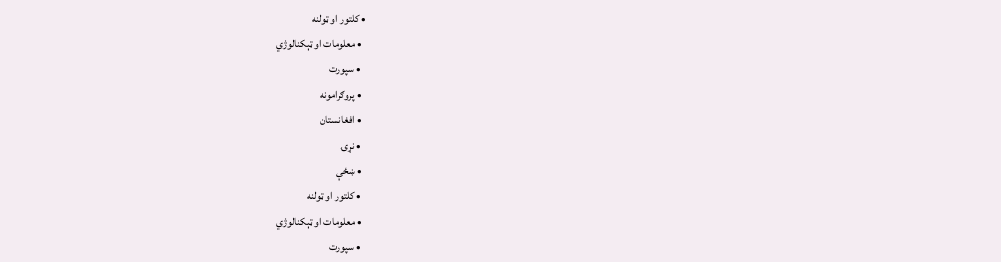• کلتور او ټولنه
  • معلومات او ټېکنالوژي
  • سپورت
  • پروګرامونه
  • افغانستان
  • نړۍ
  • ښځې
  • کلتور او ټولنه
  • معلومات او ټېکنالوژي
  • سپورت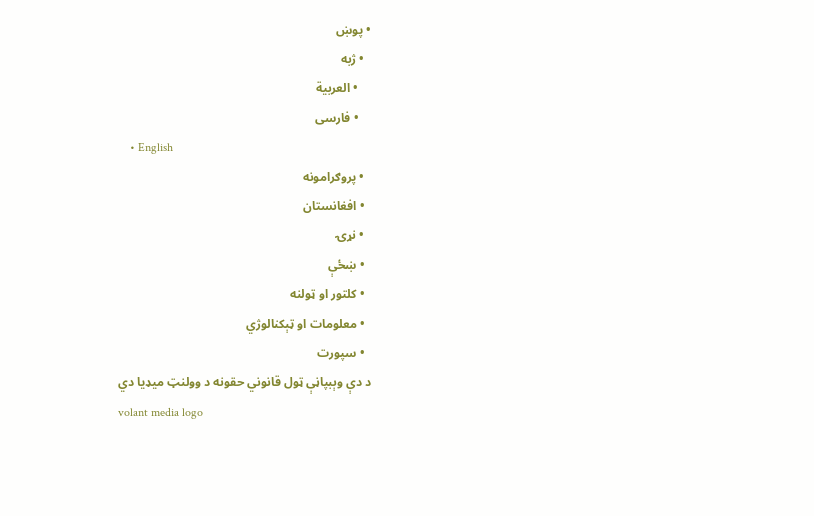• پوښ
  • ژبه
    • العربية
    • فارسی
    • English
  • پروګرامونه
  • افغانستان
  • نړۍ
  • ښځې
  • کلتور او ټولنه
  • معلومات او ټېکنالوژي
  • سپورت
د دې وېبپاڼې ټول قانوني حقونه د وولنټ میډیا دي
volant media logo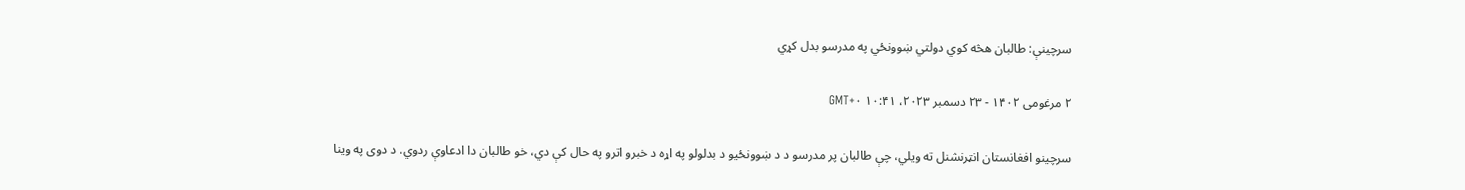سرچینې: طالبان هڅه کوي دولتي ښوونځي په مدرسو بدل کړي

۲ مرغومی ۱۴۰۲ - ۲۳ دسمبر ۲۰۲۳، ۱۰:۴۱ GMT+۰

سرچینو افغانستان انټرنشنل ته ویلي، چې طالبان پر مدرسو د د ښوونځیو د بدلولو په اړه د خبرو اترو په حال کې دي، خو طالبان دا ادعاوې ردوي. د دوی په وینا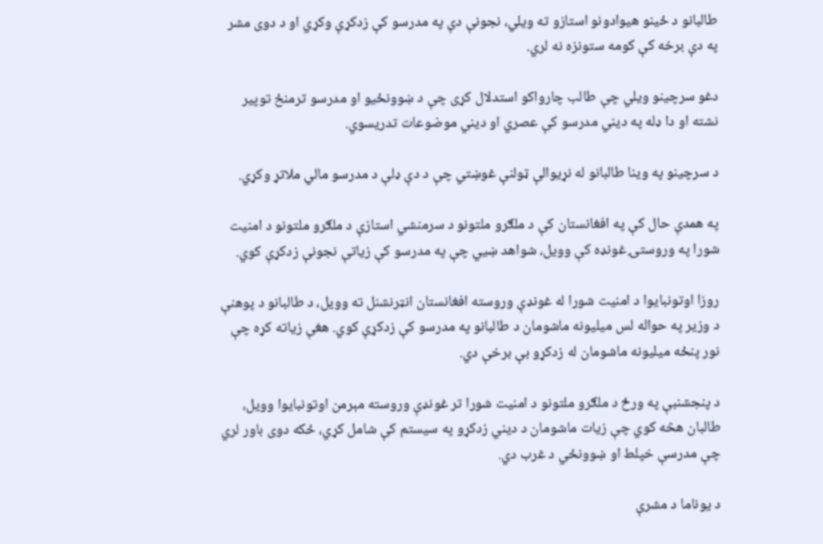طالبانو د ځینو هیوادونو استازو ته ویلي، نجونې دې په مدرسو کې زدکړې وکړي او د دوی مشر په دې برخه کې کومه ستونزه نه لري.

دغو سرچینو ویلي چې طالب چارواکو استدلال کړی چې د ښوونځيو او مدرسو ترمنځ توپیر نشته او دا ډله په دیني مدرسو کې عصري او دیني موضوعات تدریسوي.

د سرچینو په وینا طالبانو له نړیوالې ټولنې غوښتي چې د دې ډلې د مدرسو مالي ملاتړ وکړي.

په همدې حال کې په افغانستان کې د ملګرو ملتونو د سرمنشي استازې د ملګرو ملتونو د امنیت شورا په وروستۍ غونډه کې وویل، شواهد ښيي چې په مدرسو کې زیاتې نجونې زدکړې کوي.

روزا اوتونبایوا د امنیت شورا له غونډې وروسته افغانستان انټرنشنل ته وویل، د طالبانو د پوهنې د وزیر په حواله لس میلیونه ماشومان د طالبانو په مدرسو کې زدکړې کوي. هغې زياته کړه چې نور پنځه ميليونه ماشومان له زدکړو بې برخې دي.

د پنجشنبې په ورځ د ملګرو ملتونو د امنیت شورا تر غونډې وروسته مېرمن اوتونبایوا وویل، طالبان هڅه کوي چې زیات ماشومان د دیني زدکړو په سیستم کې شامل کړي، ځکه دوی باور لري چې مدرسې خپلط او ښوونځي د غرب دي.

د یوناما د مشرې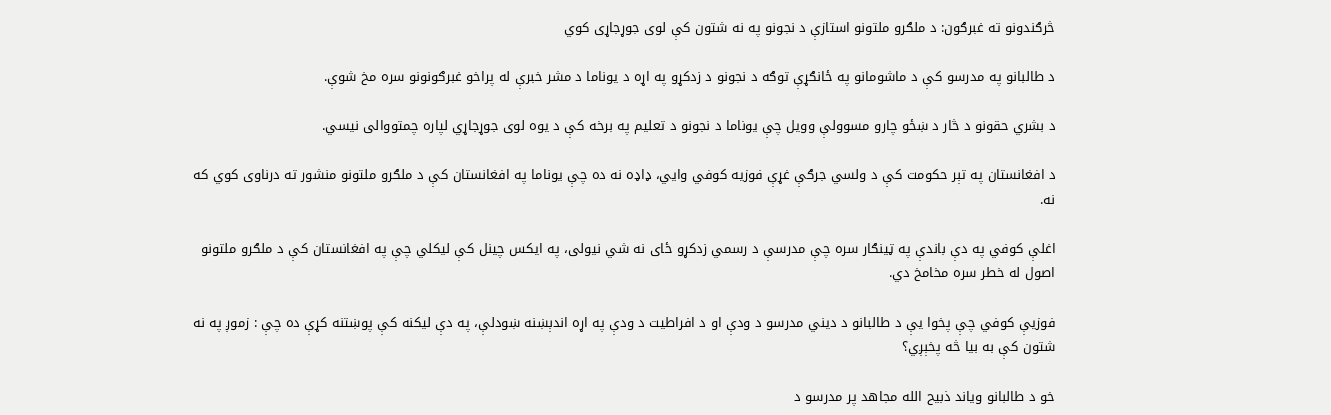څرګندونو ته غبرګون: د ملګرو ملتونو استازې د نجونو په نه شتون کې لوی جوړجاړی کوي

د طالبانو په مدرسو کې د ماشومانو په ځانګړې توګه د نجونو د زدکړو په اړه د یوناما د مشر خبرې له پراخو غبرګونونو سره مخ شوې.

د بشري حقونو د څار د ښځو چارو مسوولې وویل چې یوناما د نجونو د تعلیم په برخه کې د یوه لوی جوړجاړي لپاره چمتووالی نیسي.

د افغانستان په تېر حکومت کې د ولسي جرګې غړې فوزیه کوفي وايي، ډاډه نه ده چې یوناما په افغانستان کې د ملګرو ملتونو منشور ته درناوی کوي که نه.

اغلې کوفي په دې باندې په ټینګار سره چې مدرسې د رسمي زدکړو ځای نه شي نیولی، په ایکس چینل کې لیکلي چې په افغانستان کې د ملګرو ملتونو اصول له خطر سره مخامخ دي.

فوزيې کوفي چې پخوا يې د طالبانو د ديني مدرسو د ودې او د افراطيت د ودې په اړه اندېښنه ښودلې، په دې ليکنه کې پوښتنه کړې ده چې : زموږ په نه شتون کې به بيا څه پخېږي؟

خو د طالبانو ویاند ذبیح الله مجاهد پر مدرسو د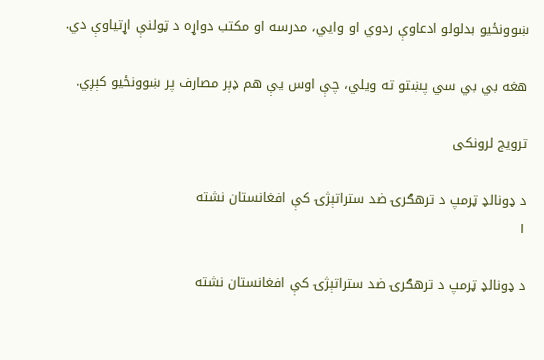ښوونځیو بدلولو ادعاوې ردوي او وايي، مدرسه او مکتب دواړه د ټولنې اړتیاوې دي.

هغه بي بي سي پښتو ته ویلي، چې اوس یې هم ډېر مصارف پر ښوونځیو کېږي.

ترویج لرونکی

د ډونالډ ټرمپ د ترهګرۍ ضد ستراتېژۍ کې افغانستان نشته
۱

د ډونالډ ټرمپ د ترهګرۍ ضد ستراتېژۍ کې افغانستان نشته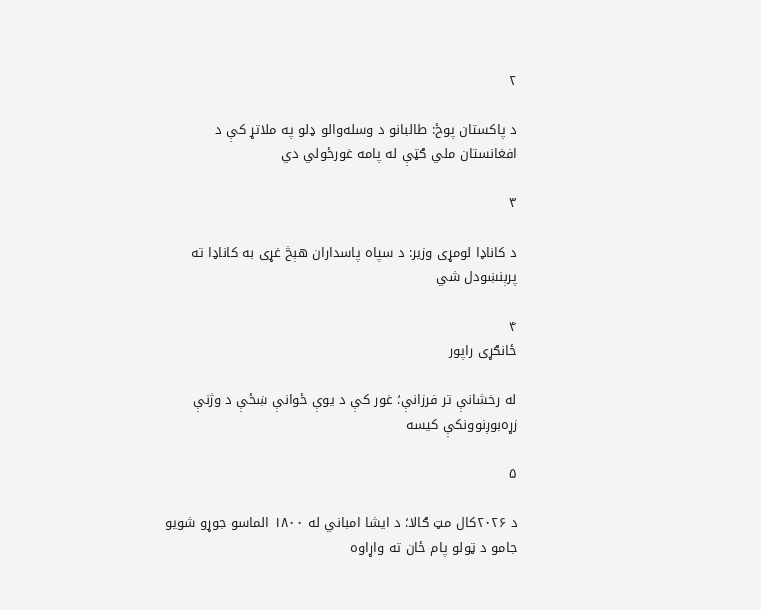۲

د پاکستان پوځ: طالبانو د وسله‌والو ډلو په ملاتړ کې د افغانستان ملي ګټې له پامه غورځولي دي

۳

د کاناډا لومړی وزیر: د سپاه پاسداران هېڅ غړی به کاناډا ته پرېنښودل شي

۴
ځانګړی راپور

له رخشانې تر فرزانې؛ غور کې د یوې ځوانې ښځې د وژنې زړه‌بوږنوونکې کیسه

۵

د ۲۰۲۶کال مټ ګالا؛ د ایشا امباني له ۱۸۰۰ الماسو جوړو شويو جامو د ټولو پام ځان ته واړاوه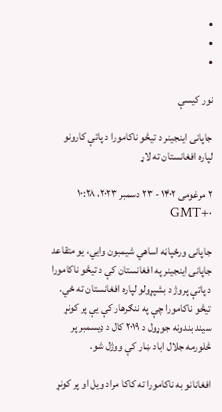•
•
•

نور کیسې

جاپانی اینجینر د تیڅو ناکامورا د پاتې کارونو لپاره افغانستان ته لاړ

۲ مرغومی ۱۴۰۲ - ۲۳ دسمبر ۲۰۲۳، ۱۰:۲۸ GMT+۰

جاپانۍ ورځپاڼه اساهي شیمبون وايي، یو متقاعد جاپانی اینجینر په افغانستان کې د تیڅو ناکامورا د پاتې پروژ د بشپړولو لپاره افغانستان ته ځي. تیڅو ناکامورا چې په ننګرهار کې یې پر کونړ سیند بندونه جوړول د ۲۰۱۹ کال د ډیسمبر پر څلورمه جلال اباد ښار کې ووژل شو.

افغانانو به ناکامورا ته کاکا مراد ویل او پر کونړ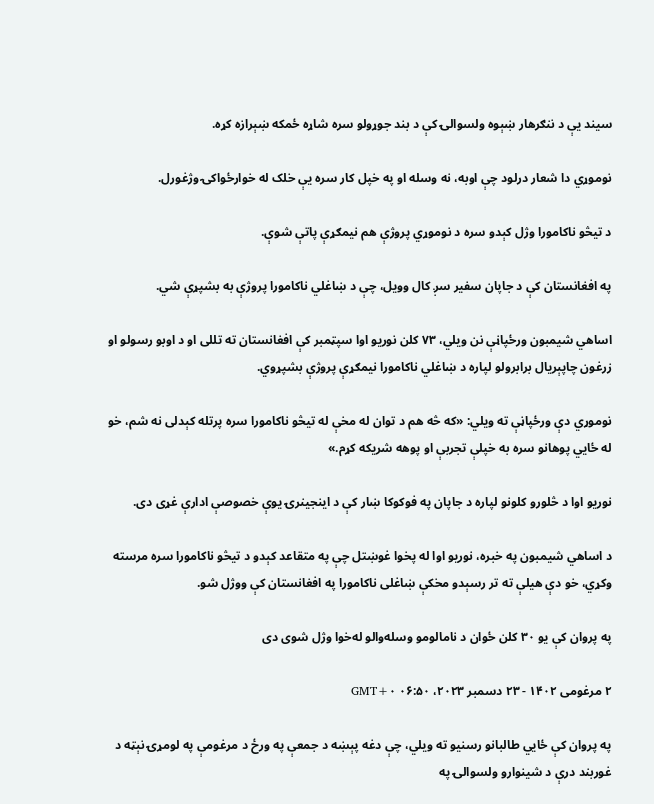سیند یې د ننګرهار ښېوه ولسوالۍ کې د بند جوړولو سره شاړه ځمکه ښېرازه کړه.

نوموړي دا شعار درلود چې اوبه، نه وسله او په خپل کار سره یې خلک له خوارځواکۍ وژغورل.

د تیڅو ناکامورا وژل کېدو سره د نوموړي پروژې هم نیمګړې پاتې شوې.

په افغانستان کې د جاپان سفیر سږ کال وویل، چې د ښاغلي ناکامورا پروژې به بشپړې شي.

اساهي شیمبون ورځپاڼې نن ویلي، ۷۳ کلن نوریو اوا سپټمبر کې افغانستان ته تللی او د اوبو رسولو او زرغون چاپېریال برابرولو لپاره د ښاغلي ناکامورا نیمګړې پروژې بشپړوي.

نوموړي دې ورځپاڼې ته ویلي: «که څه هم د توان له مخې له تیڅو ناکامورا سره پرتله کېدلی نه شم، خو له ځايي پوهانو سره به خپلې تجربې او پوهه شریکه کړم.»

نوریو اوا د څلورو کلونو لپاره د جاپان په فوکوکا ښار کې د اینجینرۍ یوې خصوصې ادارې غړی دی.

د اساهي شیمبون په خبره، نوریو اوا له پخوا غوښتل چې په متقاعد کېدو د تیڅو ناکامورا سره مرسته وکړي، خو دې هیلې ته تر رسېدو مخکې ښاغلی ناکامورا په افغانستان کې ووژل شو.

په پروان کې يو ٣٠ کلن ځوان د نامالومو وسله‌والو له‌خوا وژل شوی دی

۲ مرغومی ۱۴۰۲ - ۲۳ دسمبر ۲۰۲۳، ۰۶:۵۰ GMT+۰

په پروان کې ځايي طالبانو رسنیو ته ویلي، چې دغه پېښه د جمعې په ورځ د مرغومې په لومړۍ نېټه د غوربند درې د شينوارو ولسوالۍ په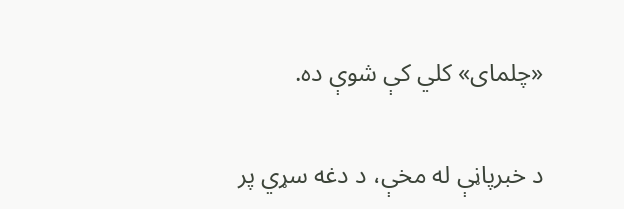«چلمای» کلي کې شوې ده.

د خبرپاڼې له مخې، د دغه سړي پر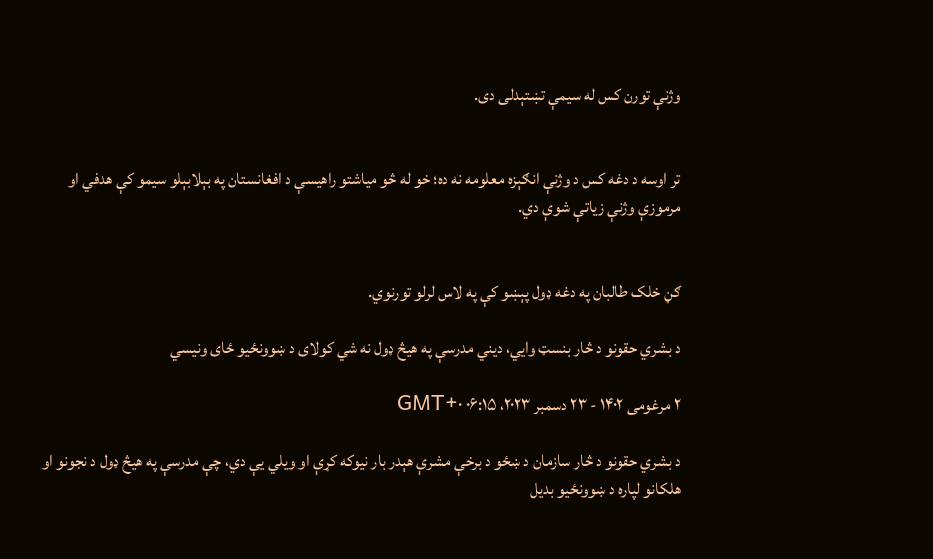وژنې تورن کس له سیمې تښتېدلی دی.


تر اوسه د دغه کس د وژنې انګېزه معلومه نه ده؛ خو له څو مياشتو راهيسې د افغانستان په بېلابېلو سيمو کې هدفي او مرموزې وژنې زياتې شوې دي.


ګڼ خلک طالبان په دغه ډول پېښو کې په لاس لرلو تورنوي.

د بشري حقونو د څار بنسټ وايي، دیني مدرسې په هیڅ ډول نه شي کولای د ښوونځیو ځای ونیسي

۲ مرغومی ۱۴۰۲ - ۲۳ دسمبر ۲۰۲۳، ۰۶:۱۵ GMT+۰

د بشري حقونو د څار سازمان د ښځو د برخې مشرې هېدر بار نیوکه کړې او ویلي یې دي، چې مدرسې په هیڅ ډول د نجونو او هلکانو لپاره د ښوونځیو بدیل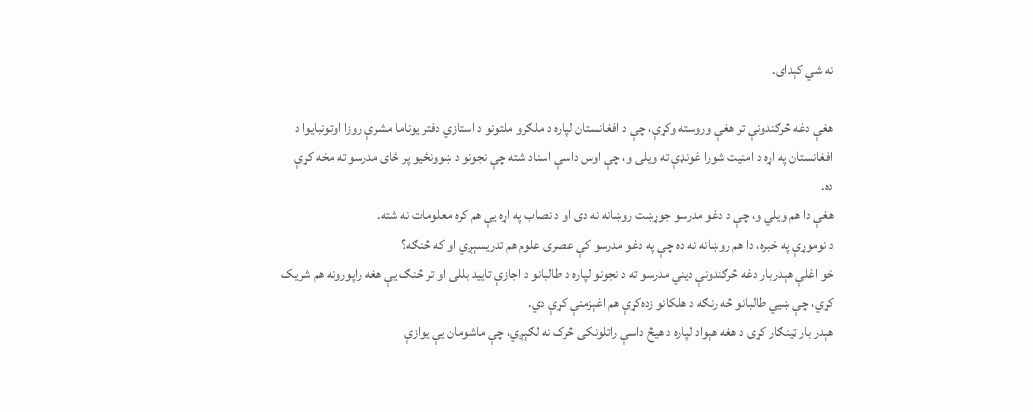نه شي کېدای.

هغې دغه څرګندونې تر هغې وروسته وکړې، چې د افغانستان لپاره د ملګرو ملتونو د استازي دفتر یوناما مشرې روزا اوتونبایوا د افغانستان په اړه د امنیت شورا غونډې ته ویلی و، چې اوس داسې اسناد شته چې نجونو د ښوونځیو پر ځای مدرسو ته مخه کړې ده.
هغې دا هم ویلي و، چې د دغو مدرسو جوړښت روښانه نه دی او د نصاب په اړه یې هم کره معلومات نه شته.
د نوموړې په خبره، دا هم روښانه نه ده چې په دغو مدرسو کې عصری علوم هم تدریسېږي او که څنګه؟
خو اغلې هېدربار دغه څرګندونې دیني مدرسو ته د نجونو لپاره د طالبانو د اجازې تایید بللی او تر څنګ یې هغه راپورونه هم شریک کړي، چې ښيي طالبانو څه رنګه د هلکانو زده‌کړې هم اغېزمنې کړې دي.
هېدر بار ټینګار کړی د هغه هېواد لپاره د هیڅ داسې راتلونکی څرک نه لګېږي، چې ماشومان یې یوازې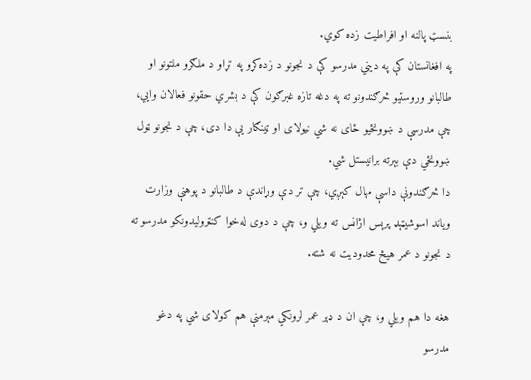بنسټ پالنه او افراطیت زده کوي.
په افغانستان کې په دیني مدرسو کې د نجونو د زده‌کړو په تړاو د ملګرو ملتونو او طالبانو وروستیو څرګندونو ته په دغه تازه غبرګون کې د بشري حقونو فعالان وايي، چې مدرسې د ښوونځیو ځای نه شي نیولای او ټینګار یې دا دی، چې د نجونو ټول ښوونځي دې بېرته برانیستل شي.
دا څرګندونې داسې مهال کېږي، چې تر دې وړاندې د طالبانو د پوهنې وزارت ویاند اسوشیټېډ پرېس اژانس ته ویلي و، چې د دوی له‌خوا کنټرولیدونکو مدرسو ته د نجونو د عمر هیڅ محدودیت نه شته.

هغه دا هم ویلي و، چې ان د ډېر عمر لرونکي مېرمنې هم کولای شي په دغو مدرسو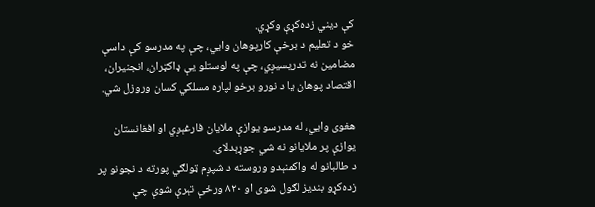کې دیني زده‌کړې وکړي.
خو د تعلیم د برخې کارپوهان وايي، چې په مدرسو کې داسې مضامین نه تدریسیږي، چې په لوستلو یې ډاکټران، انجنیران، اقتصاد پوهان یا د نورو برخو لپاره مسلکي کسان وروزل شي.

هغوی وايي، له مدرسو یوازې ملایان فارغېږي او افغانستان یوازې پر ملایانو نه شي جوړېدلای.
د طالبانو له واکمنېدو وروسته د شپږم ټولګي پورته د نجونو پر زده‌کړو بندیز لګول شوی او ۸۲۰ ورځې تېرې شوې چې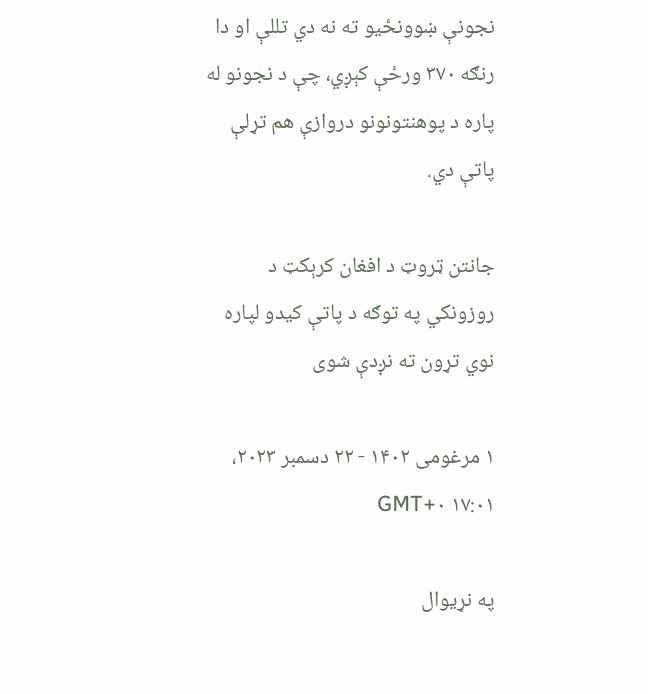نجونې ښوونځیو ته نه دي تللې او دا رنګه ۳۷۰ ورځې کېږي، چې د نجونو له پاره د پوهنتونونو دروازې هم تړلې پاتې دي.

جانتن ټروټ د افغان کرېکټ د روزونکي په توګه د پاتې کیدو لپاره نوي تړون ته نږدې شوی

۱ مرغومی ۱۴۰۲ - ۲۲ دسمبر ۲۰۲۳، ۱۷:۰۱ GMT+۰

په نړیوال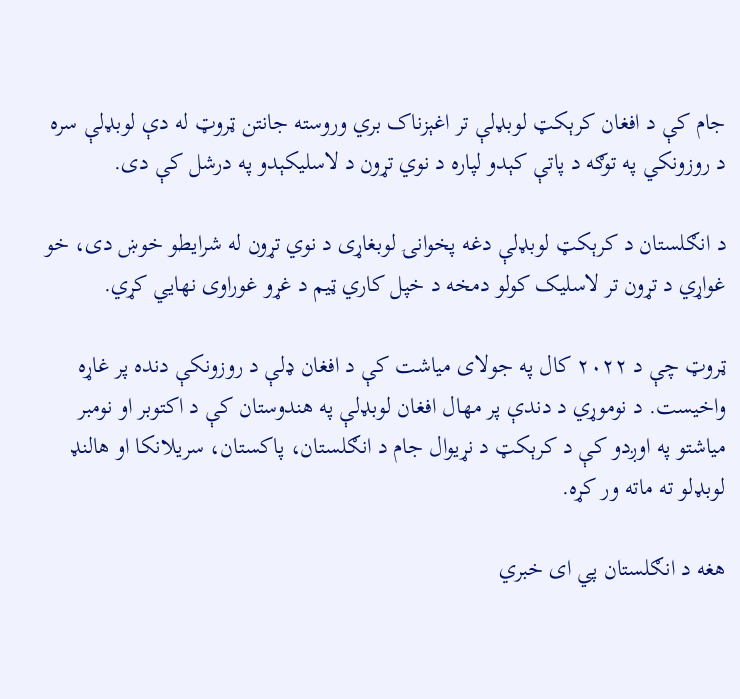جام کې د افغان کرېکټ لوبډلې تر اغېزناک بري وروسته جانتن ټروټ له دې لوبډلې سره د روزونکي په توګه د پاتې کېدو لپاره د نوي تړون د لاسلیکېدو په درشل کې دی.

د انګلستان د کرېکټ لوبډلې دغه پخوانۍ لوبغاړی د نوي تړون له شرایطو خوښ دی، خو غواړي د تړون تر لاسلیک کولو دمخه د خپل کاري ټیم د غړو غوراوی نهايي کړي.

ټروټ چې د ۲۰۲۲ کال په جولای میاشت کې د افغان ډلې د روزونکې دنده پر غاړه واخیست. د نوموړي د دندې پر مهال افغان لوبډلې په هندوستان کې د اکتوبر او نومبر میاشتو په اوږدو کې د کرېکټ د نړیوال جام د انګلستان، پاکستان، سریلانکا او هالنډ لوبډلو ته ماته ور کړه.

هغه د انګلستان پي ای خبري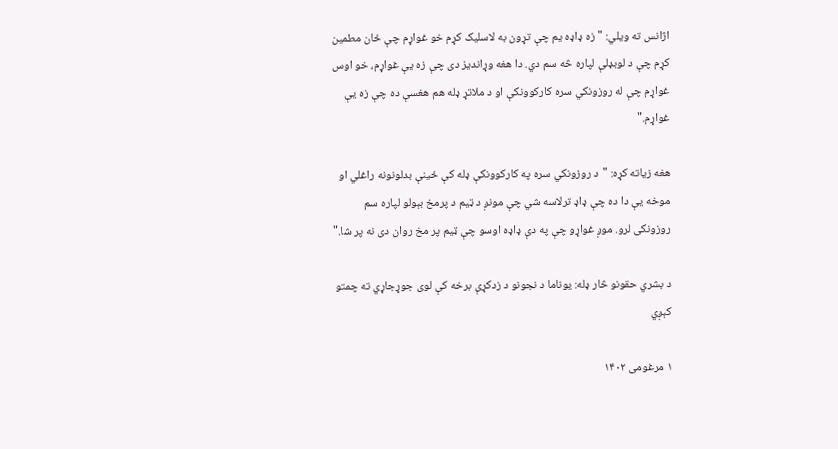اژانس ته ویلي: "زه ډاډه یم چې تړون به لاسلیک کړم خو غواړم چې ځان مطمین کړم چې د لوبډلې لپاره څه سم دي. دا هغه وړاندیز دی چې زه یې غواړم، خو اوس غواړم چې له روزونکي سره کارکوونکې او د ملاتړ ډله هم هغسې ده چې زه یې غواړم."

هغه زیاته کړه: "د روزونکي سره په کارکوونکې ډله کې ځینې بدلونونه راغلي او موخه یې دا ده چې ډاډ ترلاسه شي چې مونږ د ټیم د پرمخ بېولو لپاره سم روزونکی لرو. موږ غواړو چې په دې ډاډه اوسو چې ټیم پر مخ روان دی نه پر شا."

د بشري حقونو څار ډله: یوناما د نجونو د زدکړې برخه کې لوی جوړجاړي ته چمتو کېږي

۱ مرغومی ۱۴۰۲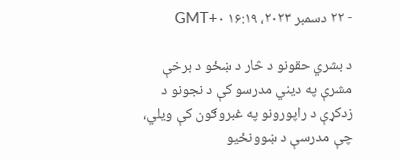- ۲۲ دسمبر ۲۰۲۳، ۱۶:۱۹ GMT+۰

د بشري حقونو د څار د ښځو د برخې مشرې په ديني مدرسو کې د نجونو د زدکړې د راپورونو په غبروګون کې ويلي، چې مدرسې د ښوونځيو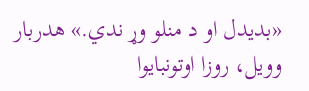«بديدل او د منلو وړ ندي.» هدربار وويل، روزا اوتونبايوا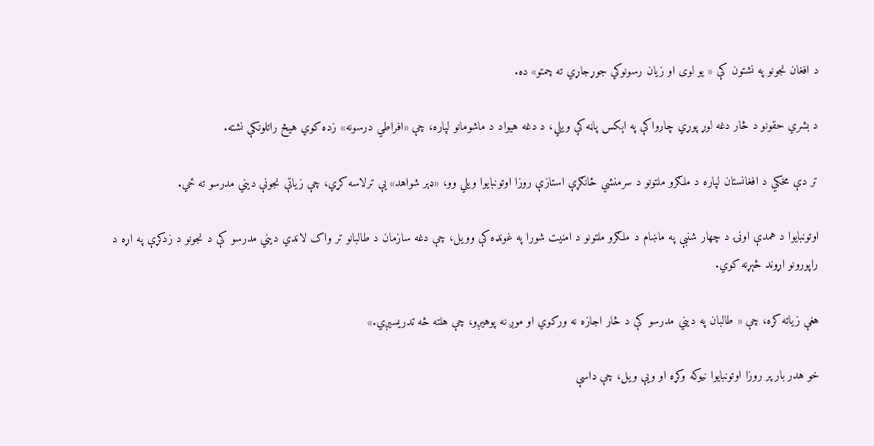د افغان نجونو په نشتون کې « یو لوی او زيان رسونوکي جوړجاړي ته چمتو» ده.

د بشري حقونو د څار دغه لوړ پوړي چارواکې په اېکس پاڼه کې ويلي، د دغه هيواد د ماشومانو لپاره، چې «افراطي درسونه» زده کوي هيڅ راتلونکې نشته.

تر دې مخکي د افغانستان لپاره د ملګرو ملتونو د سرمنشي ځانګړې استازې روزا اوتونبايوا ويلي وو، «ډېر شواهد» یې ترلاسه کړي، چې زياتې نجونې ديني مدرسو ته ځي.

اوتونبايوا د همدې اونۍ د چهار شنبې په ماښام د ملګرو ملتونو د امنيت شورا په غونډه کې وويل، چې دغه سازمان د طالبانو تر واک لاندي ديني مدرسو کې د نجونو د زدکړې په اړه د راپورونو اړوند څېړنه کوي.

هغې زياته کړه، چې « طالبان په ديني مدرسو کې د څار اجازه نه ورکوي او موږ نه پوهيږو، چې هلته څه تدریسيږي.»

خو هدر بار پر روزا اوتونبایوا نیوکه وکړه او ویې ویل، چې داسې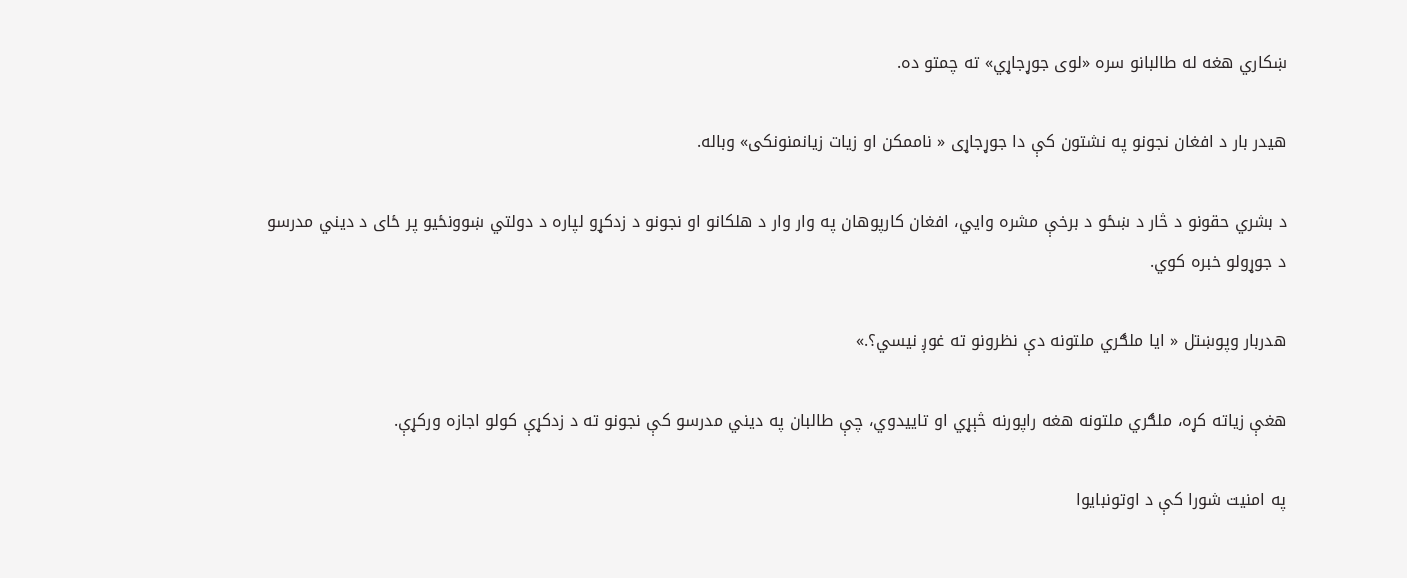ښکاري هغه له طالبانو سره «لوی جوړجاړي» ته چمتو ده.

هیدر بار د افغان نجونو په نشتون کې دا جوړجاړی « ناممکن او زيات زيانمنونکی» وباله.

د بشري حقونو د څار د ښځو د برخې مشره وایي، افغان کارپوهان په وار وار د هلکانو او نجونو د زدکړو لپاره د دولتي ښوونځيو پر ځای د ديني مدرسو د جوړولو خبره کوي.

هدربار وپوښتل « ایا ملګري ملتونه دې نظرونو ته غوږ نيسي؟.»

هغې زياته کړه، ملګري ملتونه هغه راپورنه څېړي او تاييدوي، چې طالبان په ديني مدرسو کې نجونو ته د زدکړې کولو اجازه ورکړې.

په امنيت شورا کې د اوتونبايوا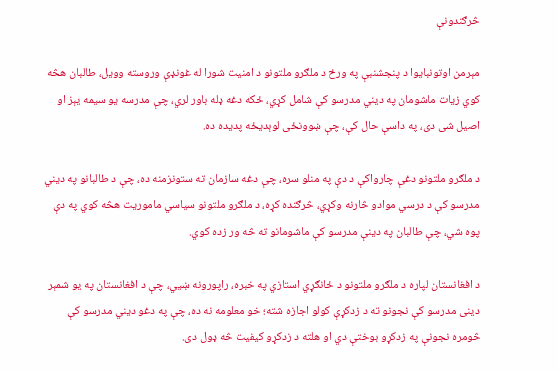څرګندونې

مېرمن اوتونبايوا د پنجشنبې په ورځ د ملګرو ملتونو د امنيت شورا له غونډې وروسته وويل، طالبان هڅه کوي زيات ماشومان په ديني مدرسو کې شامل کړي، ځکه دغه ډله باور لري، چې مدرسه یو سیمه یېز او اصیل شی دی، په داسې حال کې، چې ښوونځی لوېدیځه پدیده ده.

د ملګرو ملتونو دغې چارواکې د دې په منلو سره، چې دغه سازمان ته ستونزمنه ده، چې د طالبانو په دیني مدرسو کې د درسي موادو څارنه وکړي، څرګنده کړه، د ملګرو ملتونو سیاسي ماموریت هڅه کوي په دې پوه شي، چې طالبان په دینې مدرسو کې ماشومانو ته څه ور زده کوي.

د افغانستان لپاره د ملګرو ملتونو د ځانګړي استازي په خبره، راپورونه ښيي، چې د افغانستان په يو شمېر دينی مدرسو کې نجونو ته د زدکړې کولو اجازه شته؛ خو معلومه نه ده، چې په دغو ديني مدرسو کې څومره نجونې په زدکړو بوختې دي او هلته د زدکړو کيفيت څه ډول دی.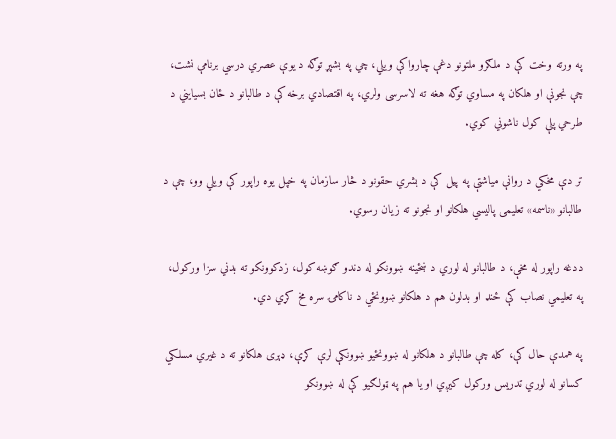په ورته وخت کې د ملګرو ملتونو دغې چارواکې ویلي، چي په بشپړ توګه د یوې عصري درسي برنامې نشت، چې نجونې او هلکان په مساوي توګه هغه ته لاسرسی ولري، په اقتصادي برخه کې د طالبانو د ځان بسیایني د طرحي پلې کول ناشوني کوي.

تر دې مخکي د روانې مياشتې په پيل کې د بشري حقونو د څار سازمان په خپل يوه راپور کې ويلي وو، چې د طالبانو «ناسمه» تعليمی پاليسي هلکانو او نجونو ته زيان رسوي.

ددغه راپور له مخې، د طالبانو له لوري د ښځينه ښوونکو له دندو ګوښه کول، زدکوونکو ته بدني سزا ورکول، په تعليمي نصاب کې ځنډ او بدلون هم د هلکانو ښوونځي د ناکامۍ سره مخ کړي دي.

په همدې حال کې، کله چې طالبانو د هلکانو له ښوونځیو ښوونکې لرې کړې، ډېری هلکانو ته د غيري مسلکي کسانو له لوري تدريس ورکول کيږي او يا هم په ټولګيو کې له ښوونکو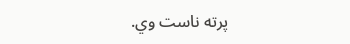پرته ناست وي.